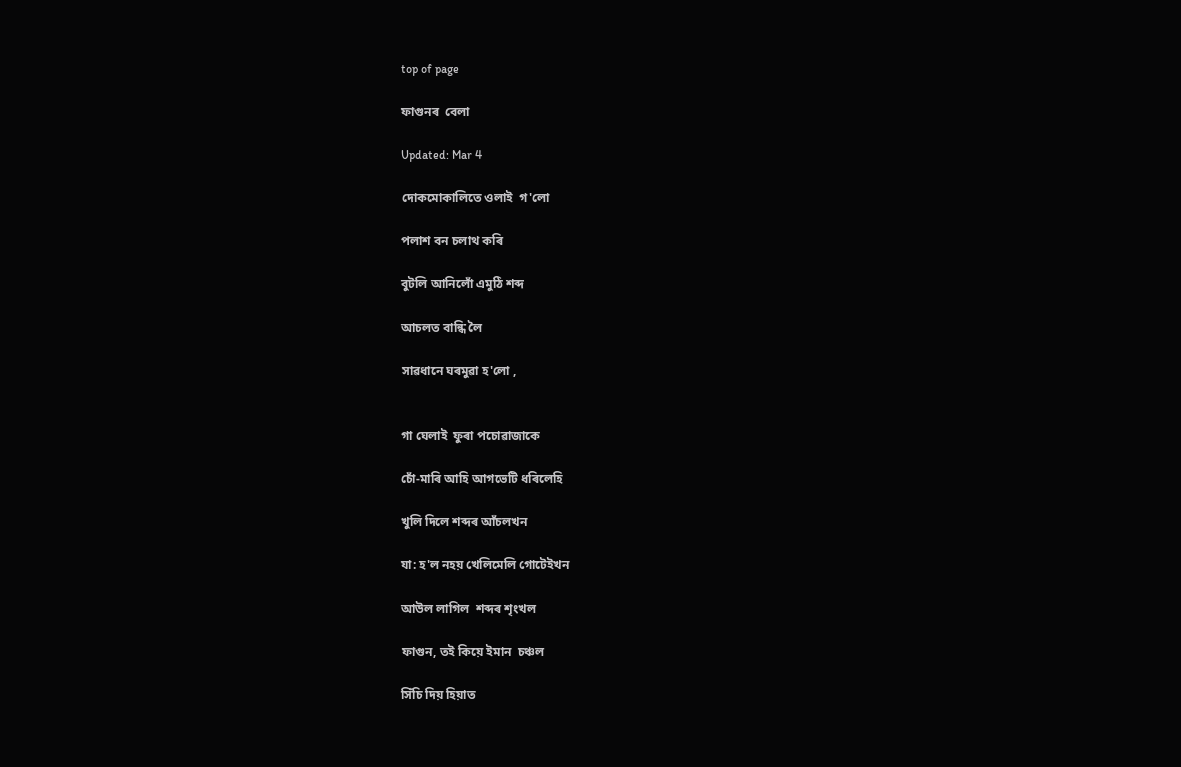top of page

ফাগুনৰ  বেলা

Updated: Mar 4

দোকমোকালিতে ওলাই  গ'লো

পলাশ বন চলাথ কৰি

বুটলি আনিলোঁ এমুঠি শব্দ

আচলত বান্ধি লৈ

সাৱধানে ঘৰমুৱা হ'লো ,


গা ঘেলাই  ফুৰা পচোৱাজাকে

চোঁ-মাৰি আহি আগভেটি ধৰিলেহি

খুলি দিলে শব্দৰ আঁচলখন

যা: হ'ল নহয় খেলিমেলি গোটেইখন

আউল লাগিল  শব্দৰ শৃংখল

ফাগুন, তই কিয়ে ইমান  চঞ্চল

সিঁচি দিয় হিয়াত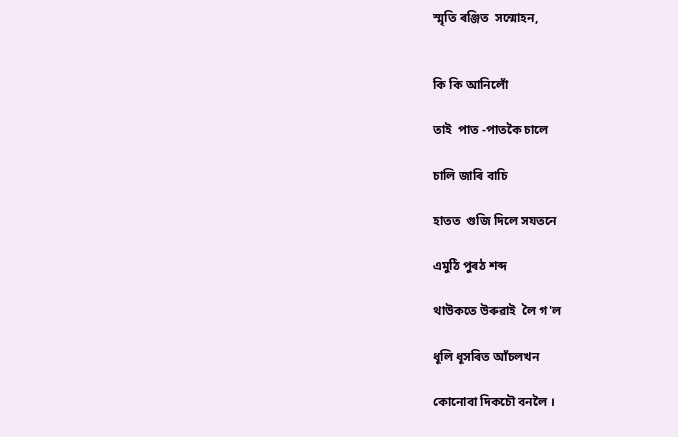স্মৃতি ৰঞ্জিত  সন্মোহন,


কি কি আনিলোঁ

তাই  পাত -পাতকৈ চালে

চালি জাৰি বাচি

হাতত  গুজি দিলে সযতনে

এমুঠি পুৰঠ শব্দ

থাউকতে উৰুৱাই  লৈ গ'ল

ধূলি ধূসৰিত আঁচলখন

কোনোবা দিকচৌ বনলৈ ।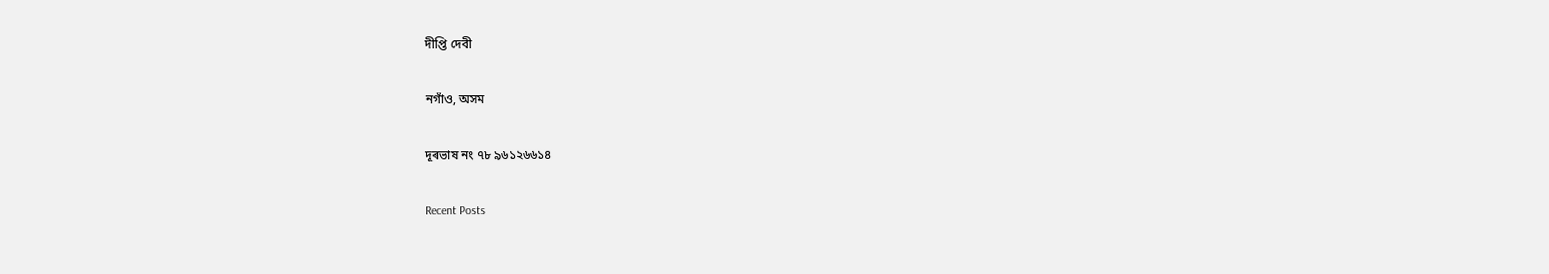দীপ্তি দেবী

নগাঁও, অসম

দূৰভাষ নং ৭৮ ৯৬১২৬৬১৪

Recent Posts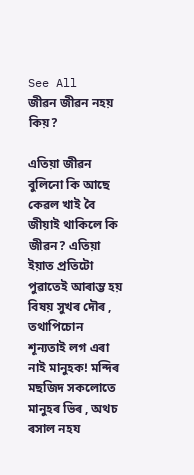See All
জীৱন জীৱন নহয় কিয়?

এতিয়া জীৱন বুলিনো কি আছে কেৱল খাই বৈ জীয়াই থাকিলে কি জীৱন? এতিয়া ইয়াত প্ৰতিটো পুৱাতেই আৰাম্ভ হয় বিষয় সুখৰ দৌৰ , তথাপিচোন শূন্যতাই লগ এৰা নাই মানুহক! মন্দিৰ মছজিদ সকলোতে মানুহৰ ভিৰ , অথচ ৰসাল নহয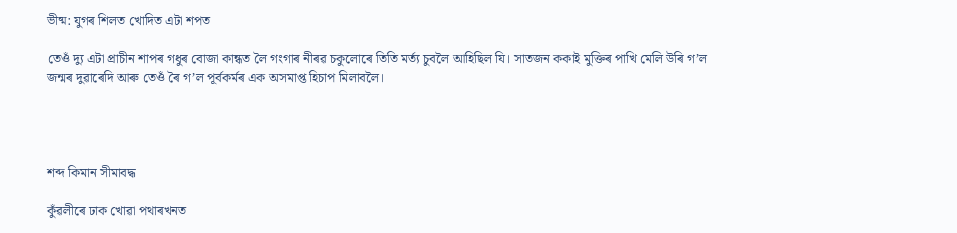ভীষ্ম: যুগৰ শিলত খোদিত এটা শপত

তেওঁ দ্যু এটা প্ৰাচীন শাপৰ গধুৰ বোজা কান্ধত লৈ গংগাৰ নীৰৱ চকুলোৰে তিতি মৰ্ত্য চুবলৈ আহিছিল যি। সাতজন ককাই মুক্তিৰ পাখি মেলি উৰি গ’ল জন্মৰ দুৱাৰেদি আৰু তেওঁ ৰৈ গ’ল পূৰ্বকৰ্মৰ এক অসমাপ্ত হিচাপ মিলাবলৈ।




শব্দ কিমান সীমাবদ্ধ

কুঁৱলীৰে ঢাক খোৱা পথাৰখনত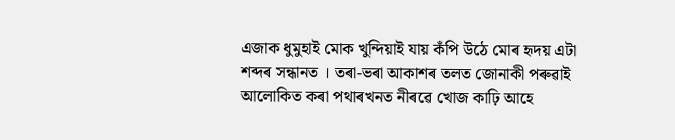এজাক ধুমুহাই মোক খুন্দিয়াই যায় কঁপি উঠে মোৰ হৃদয় এটা শব্দৰ সন্ধানত । তৰা-ভৰা আকাশৰ তলত জোনাকী পৰুৱাই আলোকিত কৰা পথাৰখনত নীৰৱে খোজ কাঢ়ি আহে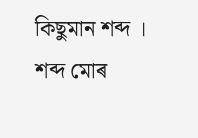কিছুমান শব্দ । শব্দ মোৰ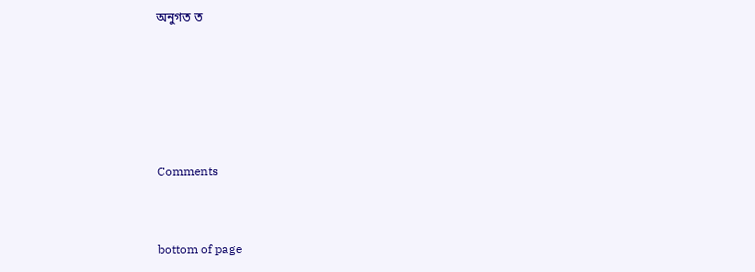অনুগত ত





Comments


bottom of page